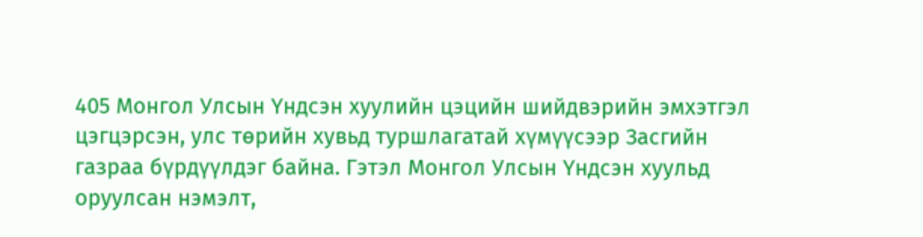405 Монгол Улсын Үндсэн хуулийн цэцийн шийдвэрийн эмхэтгэл цэгцэрсэн, улс төрийн хувьд туршлагатай хүмүүсээр Засгийн газраа бүрдүүлдэг байна. Гэтэл Монгол Улсын Үндсэн хуульд оруулсан нэмэлт,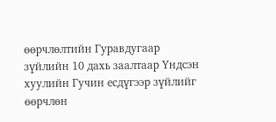өөрчлөлтийн Гуравдугаар зүйлийн 10 дахь заалтаар Үндсэн хуулийн Гучин есдүгээр зүйлийг өөрчлөн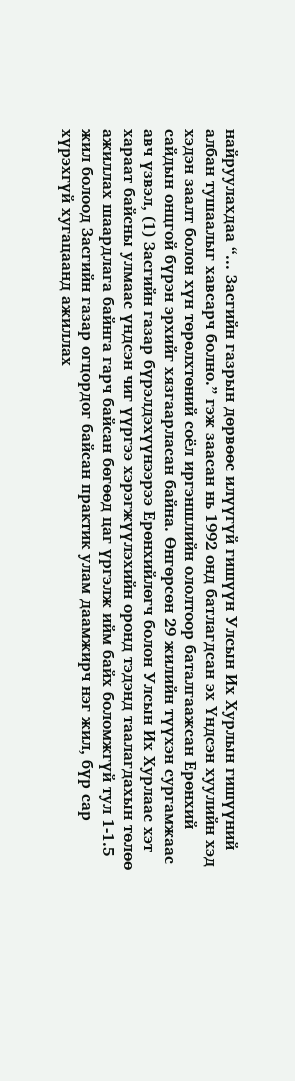найруулахдаа “... Засгийн газрын дөрвөөс илүүгүй гишүүн Улсын Их Хурлын гишүүний албан тушаалыг хавсарч болно.” гэж заасан нь 1992 онд батлагдсан эх Үндсэн хуулийн хэд хэдэн заалт болон хүн төрөлхтөний соёл иргэншлийн ололтоор баталгаажсан Ерөнхий сайдын онцгой бүрэн эрхийг хязгаарласан байна. Өнгөрсөн 29 жилийн түүхэн сургамжаас авч үзвэл, (1) Засгийн газар бүрэлдэхүүнээрээ Ерөнхийлөгч болон Улсын Их Хурлаас хэт хараат байсны улмаас үндсэн чиг үүргээ хэрэгжүүлэхийн оронд тэдэнд таалагдахын төлөө ажиллах шаардлага байнга гарч байсан бөгөөд цаг үргэлж ийм байх боломжгүй тул 1-1.5 жил болоод Засгийн газар огцордог байсан практик улам даамжирч нэг жил, бүр сар хүрэхгүй хугацаанд ажиллах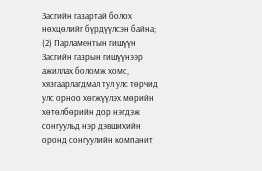Засгийн газартай болох нөхцөлийг бүрдүүлсэн байна; (2) Парламентын гишүүн Засгийн газрын гишүүнээр ажиллах боломж хомс, хязгаарлагдмал тул улс төрчид улс орноо хөгжүүлэх мөрийн хөтөлбөрийн дор нэгдэж сонгуульд нэр дэвшихийн оронд сонгуулийн компанит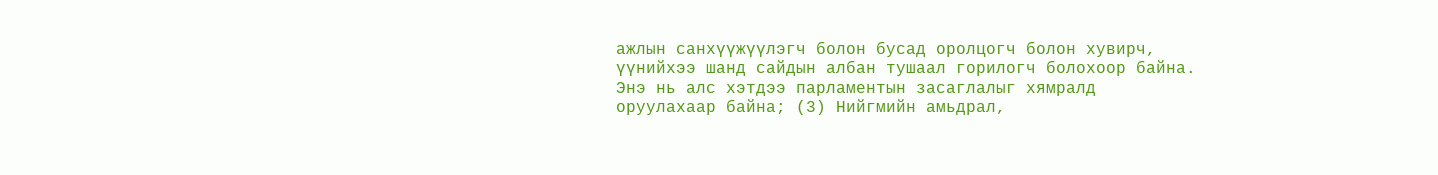ажлын санхүүжүүлэгч болон бусад оролцогч болон хувирч, үүнийхээ шанд сайдын албан тушаал горилогч болохоор байна. Энэ нь алс хэтдээ парламентын засаглалыг хямралд оруулахаар байна; (3) Нийгмийн амьдрал,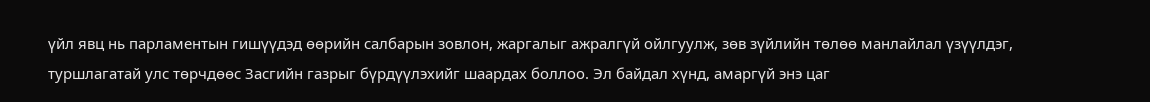үйл явц нь парламентын гишүүдэд өөрийн салбарын зовлон, жаргалыг ажралгүй ойлгуулж, зөв зүйлийн төлөө манлайлал үзүүлдэг, туршлагатай улс төрчдөөс Засгийн газрыг бүрдүүлэхийг шаардах боллоо. Эл байдал хүнд, амаргүй энэ цаг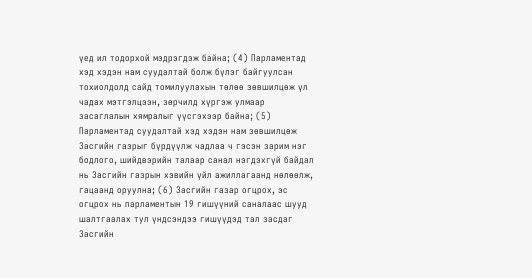үед ил тодорхой мэдрэгдэж байна; (4) Парламентад хэд хэдэн нам суудалтай болж бүлэг байгуулсан тохиолдолд сайд томилуулахын төлөө зөвшилцөж үл чадах мэтгэлцээн, зөрчилд хүргэж улмаар засаглалын хямралыг үүсгэхээр байна; (5) Парламентад суудалтай хэд хэдэн нам зөвшилцөж Засгийн газрыг бүрдүүлж чадлаа ч гэсэн зарим нэг бодлого, шийдвэрийн талаар санал нэгдэхгүй байдал нь Засгийн газрын хэвийн үйл ажиллагаанд нөлөөлж, гацаанд оруулна; (6) Засгийн газар огцрох, эс огцрох нь парламентын 19 гишүүний саналаас шууд шалтгаалах тул үндсэндээ гишүүдэд тал засдаг Засгийн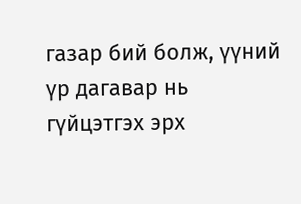газар бий болж, үүний үр дагавар нь гүйцэтгэх эрх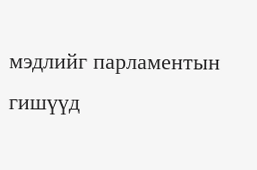мэдлийг парламентын гишүүд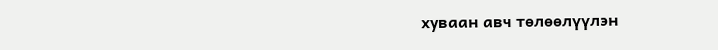хуваан авч төлөөлүүлэн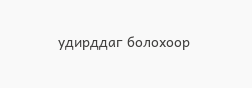удирддаг болохоор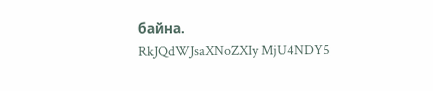байна.
RkJQdWJsaXNoZXIy MjU4NDY5